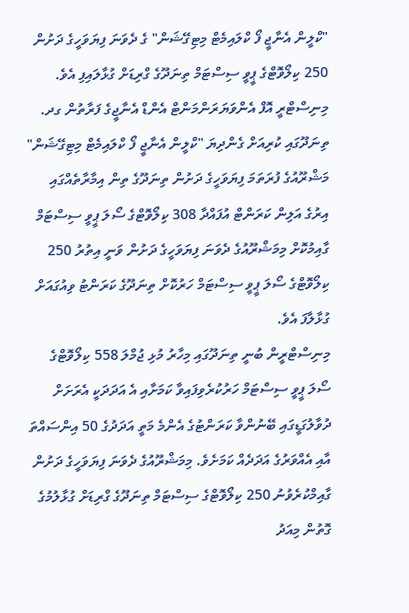"ކްލީން އެނާޖީ ފޯ ކްލައިމެޓް މިޓިގޭޝަން" ގެ ދެވަނަ ފިޔަވަހީގެ ދަށުން 250 ކިލޯވޮޓްގެ ޕީވީ ސިސްޓަމް ތިނަދޫގެ ގްރިޑަށް ގުޅާލައިފި އެވެ.
މިނިސްޓްރީ އޮފް އެންވަޔަރަންމަންޓް އެންޑް އެނާޖީގެ ފަރާތުން ގދ. ތިނަދޫގައި ކުރިއަށް ގެންދިޔަ "ކްލީން އެނާޖީ ފޯ ކްލައިމެޓް މިޓިގޭޝަން" މަޝްރޫއުގެ ފުރަތަމަ ފިޔަވަހީގެ ދަށުން ތިނަދޫގެ ތިން އިމާރާތެއްގައި އިރުގެ އަލިން ކަރަންޓް އުފައްދާ 308 ކިލޯވޮޓްގެ ސޯލަ ޕީވީ ސިސްޓަމް ގާއިމުކޮށް މިމަޝްރޫއުގެ ދެވަނަ ފިޔަވަހީގެ ދަށުން ވަނީ އިތުރު 250 ކިލޯވޮޓްގެ ސޯލަ ޕީވީ ސިސްޓަމް ހަރުކޮށް ތިނަދޫގެ ކަރަންޓު ވިއުގައަށް ގުޅާލާފަ އެވެ.
މިނިސްޓްރީން ބުނީ ތިނަދޫގައި މިހާރު މުޅި ޖުމްލަ 558 ކިލޯވޮޓްގެ ސޯލަ ޕީވީ ސިސްޓަމް ހަރުކުރެވިފައިވާ ކަމަށާއި އެ އަދަދަކީ އެރަށަށް ދުވާލުގަޑީގައި ބޭނުންވާ ކަރަންޓުގެ އެންމެ މަތީ އަދަދުގެ 50 އިންސައްތަ އާއި އެއްވަރުގެ އަދަދެއް ކަމަށެވެ. މިމަޝްރޫއުގެ ދެވަނަ ފިޔަވަހީގެ ދަށުން ގާއިމްކުރެވުނު 250 ކިލޯވޮޓްގެ ސިސްޓަމް ތިނަދޫގެ ގްރިޑަށް ގުޅާލުމުގެ ގޮތުން މިއަދު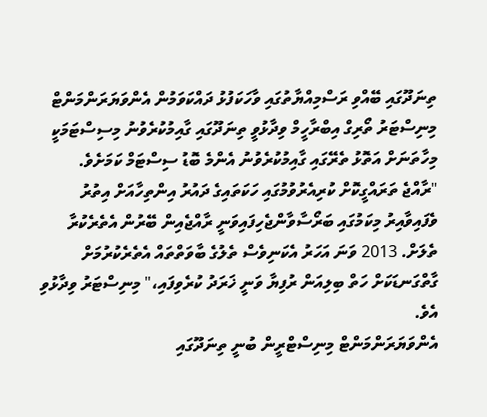ތިނަދޫގައި ބޭއްވި ރަސްމިއްޔާތުގައި ވާހަކަފުޅު ދައްކަވަމުން އެންވަޔަރަންމަންޓް މިނިސްޓަރު ތޯރިގް އިބްރާހީމް ވިދާޅުވީ ތިނަދޫގައި ގާއިމުކުރެވުނު މިސިސްޓަމަކީ މިހާތަނަށް އަތޮޅު ތެރޭގައި ގާއިމުކުރެވުނު އެންމެ ބޮޑު ސިސްޓަމް ކަމަށެވެ.
"ރާއްޖެ ތަރައްގީކޮށް ކުރިއެރުވުމުގައި ހަކަތައިގެ ދައުރު އިންތިހާއަށް އިތުރު ވެފައިވާއިރު މިކަމުގައި ބަރޯސާވާންޖެހިފައިވަނީ ރާއްޖެއިން ބޭރުން އެތެރެކުރާ ތެލަށް. 2013 ވަނަ އަހަރު އެކަނިވެސް ތެލުގެ ބާވަތްތައް އެތެރެކުރުމަށް ގާތްގަނޑަކަށް ހަތް ބިލިއަން ރުފިޔާ ވަނީ ޚަރަދު ކުރެވިފައި،" މިނިސްޓަރު ވިދާޅުވި އެވެ.
އެންވަޔަރަންމަންޓް މިނިސްޓްރީން ބުނީ ތިނަދޫގައި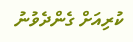ކުރިއަށް ގެންދެވުނު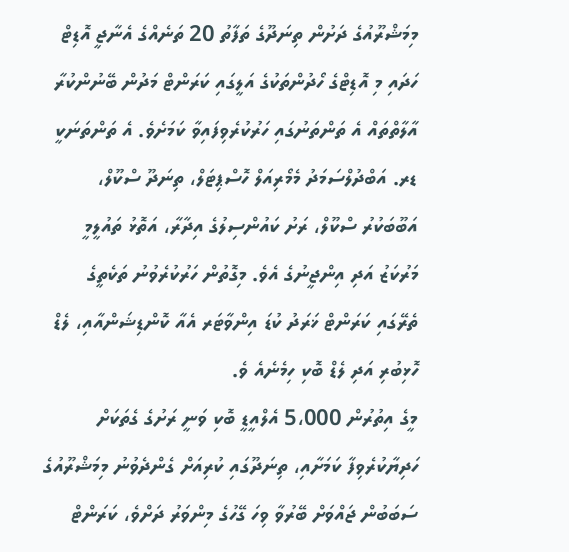މިމަޝްރޫއުގެ ދަށުން ތިނަދޫގެ ތަފާތު 20 ތަނެއްގެ އެނާޖީ އޮޑިޓް ހަދައި މި އޮޑިޓްގެ ހޯދުންތަކުގެ އަލީގައި ކަރަންޓް މަދުން ބޭނުންކުރާ އާލާތްތައް އެ ތަންތަނުގައި ހަރުކުރެވިފައިވާ ކަމަށެވެ. އެ ތަންތަނަކީ ޑރ. އަބްދުލްސަމަދު މެމޯރިއަލް ހޮސްޕިޓަލް، ތިނަދޫ ސްކޫލް، އަބޫބަކުރު ސްކޫލް، ރަށު ކައުންސިލުގެ އިދާރާ، އަތޮޅު ތައުލީމީ މަރުކަޒު އަދި އިންޖީނުގެ އެވެ. މިގޮތުން ހަރުކުރެވުނު ތަކެތީގެ ތެރޭގައި ކަރަންޓް ޚަރަދު ކުޑަ އިންވާޓަރ އެއާ ކޮންޑިޝަންއާއި، ލެޑް ހޮޅިބުރި އަދި ލެޑް ބޮކި ހިމެނެއެ ވެ.
މީގެ އިތުރުން 5،000 އެލްއީޑީ ބޮކި ވަނީ ރަށުގެ ގެތަކަށް ހަދިޔާކުރެވިފާ ކަމަށާއި، ތިނަދޫގައި ކުރިއަށް ގެންދެވުނު މިމަޝްރޫއުގެ ސަބަބުން ޖައްވަށް ބޭރުވާ ވިހަ ގޭހުގެ މިންވަރު ދަށްވެ، ކަރަންޓް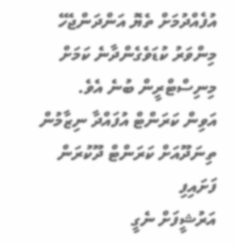އުފެއްދުމަށް ތެޔޮ އަންދަންޖެހޭ މިންވަރު ކުޑަވެގެންދާނެ ކަމަށް މިނިސްޓްރީން ބުނެ އެވެ.
އަވިން ކަރަންޓް އުފައްދާ ނިޒާމުން ތިނަދޫއަށް ކަރަންޓް ދޫކުރަން ފަށައިފި
އަރުޝީފަށް ނެގީ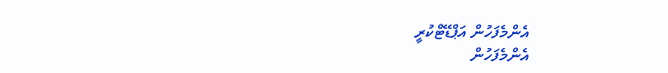އެންމެފަހުން އަޕްޑޭޓްކުރީ
އެންމެފަހުން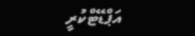އަޕްޑޭޓްކުރީ